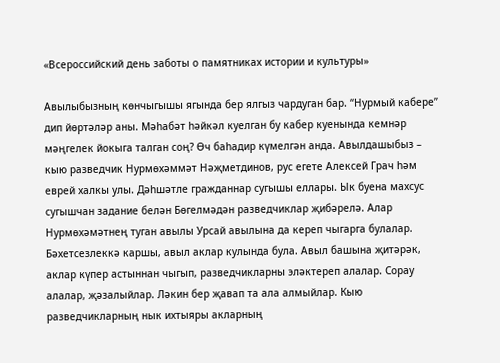«Всероссийский день заботы о памятниках истории и культуры»

Авылыбызның көнчыгышы ягында бер ялгыз чардуган бар. “Нурмый кабере” дип йөртәләр аны. Мәһабәт һәйкәл куелган бу кабер куенында кемнәр мәңгелек йокыга талган соң? Өч баһадир күмелгән анда. Авылдашыбыз – кыю разведчик Нурмөхәммәт Нәҗметдинов, рус егете Алексей Грач һәм еврей халкы улы. Дәһшәтле гражданнар сугышы еллары. Ык буена махсус сугышчан задание белән Бөгелмәдән разведчиклар җибәрелә. Алар Нурмөхәмәтнең туган авылы Урсай авылына да кереп чыгарга булалар. Бәхетсезлеккә каршы, авыл аклар кулында була. Авыл башына җитәрәк, аклар күпер астыннан чыгып, разведчикларны эләктереп алалар. Сорау алалар, җәзалыйлар. Ләкин бер җавап та ала алмыйлар. Кыю разведчикларның нык ихтыяры акларның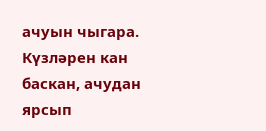ачуын чыгара. Күзләрен кан баскан, ачудан ярсып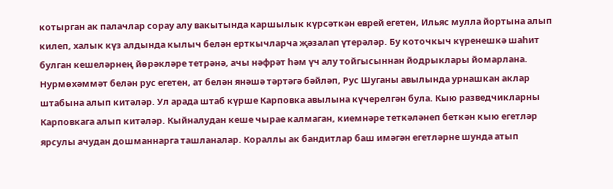котырган ак палачлар сорау алу вакытында каршылык күрсәткән еврей егетен, Ильяс мулла йортына алып килеп, халык күз алдында кылыч белән ерткычларча җәзалап үтерәләр. Бу коточкыч күренешкә шаһит булган кешеләрнең йөрәкләре тетрәнә, ачы нәфрәт һәм үч алу тойгысыннан йодрыклары йомарлана. Нурмөхәммәт белән рус егетен, ат белән янәшә тәртәгә бәйләп, Рус Шуганы авылында урнашкан аклар штабына алып китәләр. Ул арада штаб күрше Карповка авылына күчерелгән була. Кыю разведчикларны Карповкага алып китәләр. Кыйналудан кеше чырае калмаган, киемнәре теткәләнеп беткән кыю егетләр ярсулы ачудан дошманнарга ташланалар. Кораллы ак бандитлар баш имәгән егетләрне шунда атып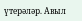үтерәләр. Авыл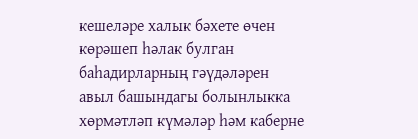кешеләре халык бәхете өчен көрәшеп һәлак булган баһадирларның гәүдәләрен авыл башындагы болынлыкка хөрмәтләп күмәләр һәм каберне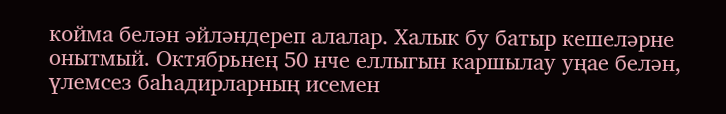койма белән әйләндереп алалар. Халык бу батыр кешеләрне онытмый. Октябрьнең 50 нче еллыгын каршылау уңае белән, үлемсез баһадирларның исемен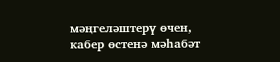мәңгеләштерү өчен, кабер өстенә мәһабәт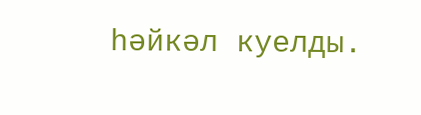һәйкәл куелды.